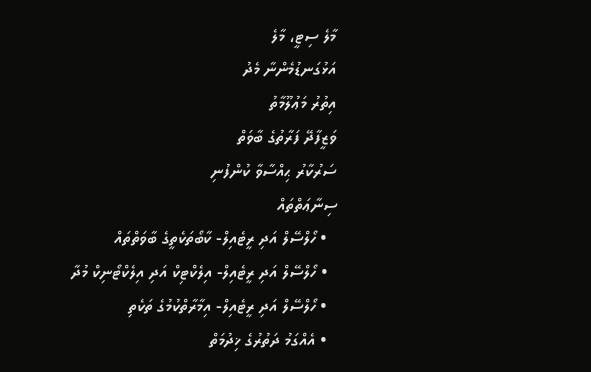މާލެ ސިޓީ، މާލެ
އަޅުގަނޑުމެންނާ މެދު
އިތުރު މަޢުލޫމާތު
ވަޒީފާދޭ ފަރާތުގެ ބާވަތް
ސަރުކާރު ޙިއްސާވާ ކުންފުނި
ސިނާޢަތްތައް
  • ހޯލްސޭލް އަދި ރީޓެއިލް- ކާބޯތަކެތީގެ ބާވަތްތައް
  • ހޯލްސޭލް އަދި ރީޓެއިލް- އިލެކްޓިކް އަދި އިލެކްޓޯނިކް މުދާ
  • ހޯލްސޭލް އަދި ރީޓެއިލް- އިމާރާތްކުމުގެ ތަކެތި
  • އެއްގަމު ދަތުރުގެ ޚިދުމަތް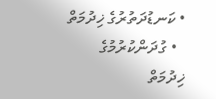• ކަނޑުދަތުރުގެ ޚިދުމަތް
  • ގުދަންކުރުމުގެ ޚިދުމަތް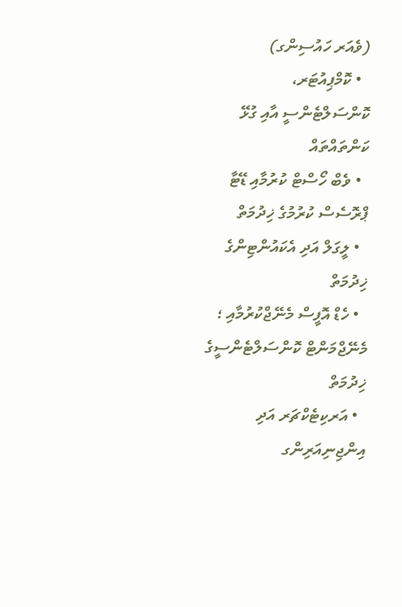(ވެއަރ ހައުސިންގ)
  • ކޮމްޕިއުޓަރ، ކޮންސަލްޓެންސީ އާއި ގުޅޭ ކަންތައްތައް
  • ވެބް ހޯސްޓް ކުރުމާއި ޑޭޓާ ޕްރޮސެސް ކުރުމުގެ ޚިދުމަތް
  • ލީގަލް އަދި އެކައުންޓިންގެ ޚިދުމަތް
  • ހެޑް އޮފީސް މެނޭޖްކުރުމާއި ؛ މެނޭޖްމަންޓް ކޮންސަލްޓެންސީގެ ޚިދުމަތް
  • އަރކިޓެކްޗަރ އަދި އިންޖިނިއަރިންގ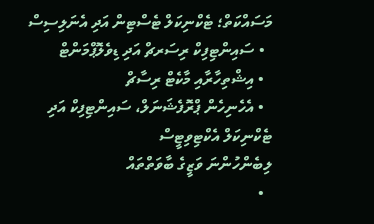މަސައްކަތް؛ ޓެކްނިކަލް ޓެސްޓިން އަދި އެނަލިސިސް
  • ސައިންޓިފިކް ރިސަރޗް އަދި ޑިވެލޮޕްމަންޓް
  • އިޝްތިހާރާއި މާކެޓް ރިސާޗް
  • އެހެނިހެން ޕްރޮފެޝަނަލް، ސައިންޓިފިކް އަދި ޓެކްނިކަލް އެކްޓިވިޓީސް
ލިބެންހުންނަ ވަޒީގެ ބާވަތްތައް
  •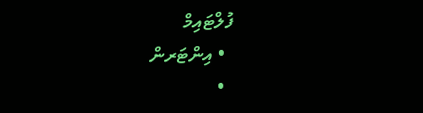ފުލްޓައިމް
  • އިންޓަރން
  •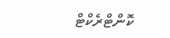ކޮންޓްރެކްޓް